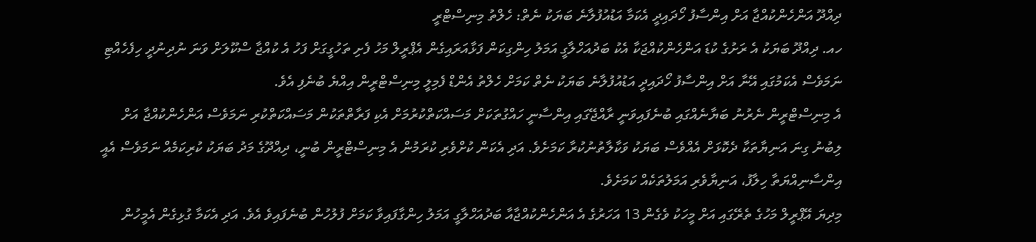ދިއްދޫ އަންހެންކުއްޖާ އަށް އިންސާފު ހޯދައިދީ އެކަމާ އަޑުއުފުލާނެ ބަޔަކު ނެތް: ހެލްތު މިނިސްޓްރީ
ހއ. ދިއްދޫ ބަޔަކު އެ ރަށުގެ ކުޑަ އަންހެންކުއްޖަކާ އެކު ބަދުއަހްލާގީ އަމަލު ހިންގިކަން ފަޅާއަރައިގެން އެޕްރީލް މަހު ފެށި ތަހުގީގަށް ފަހު އެ ކުއްޖާ ސްކޫލަށް ވަނަ ނުދިނުދީ ހިފެހެއްޓި ނަމަވެސް އެކަމުގައި އޭނާ އަށް އިންސާފު ހޯދައިދީ އަޑުއުފުލާނެ ބަޔަކު ނެތް ކަމަށް ހެލްތު އެންޑް ފެމިލީ މިނިސްޓްރީން އިއްޔެ ބުނެފި އެވެ.
އެ މިނިސްޓްރީން ނެރުނު ބަޔާނެއްގައި ބުނެފައިވަނީ ރާއްޖޭގައި އިންސާނީ ހައްގުތަކަށް މަސައްކަތްކުރުމަށް އެކި ފަރާތްތަކުން މަސައްކަތްކުރި ނަމަވެސް އަންހެންކުއްޖާ އަށް ލިބުނު ގިނަ އަނިޔާތަކާ ދެކޮޅަށް އެއްވެސް ބަޔަކު ވަކާލާތުނުކުރާ ކަމަށެވެ. އަދި އެކަން ކުށްވެރި ކުރަމުން އެ މިނިސްޓްރީން ބުނީ، ދިއްދޫގެ މަދު ބަޔަކު ކުރިކަމެއް ނަމަވެސް އެއީ އިންސާނިއްޔަތާ ހިލާފު، އަނިޔާވެރި އަމަލުތަކެއް ކަމަށެވެ.
މިދިޔަ އޭޕްރީލް މަހުގެ ތެރޭގައި އަށް މީހަކު ވެގެން 13 އަހަރުގެ އެ އަންހެންކުއްޖާއާ ބަދުއަހްލާގީ އަމަލު ހިންގާފައިވާ ކަމަށް ފުލުހުން ބުނެފައިވެ އެވެ. އަދި އެކަމާ ގުޅިގެން އެމީހުން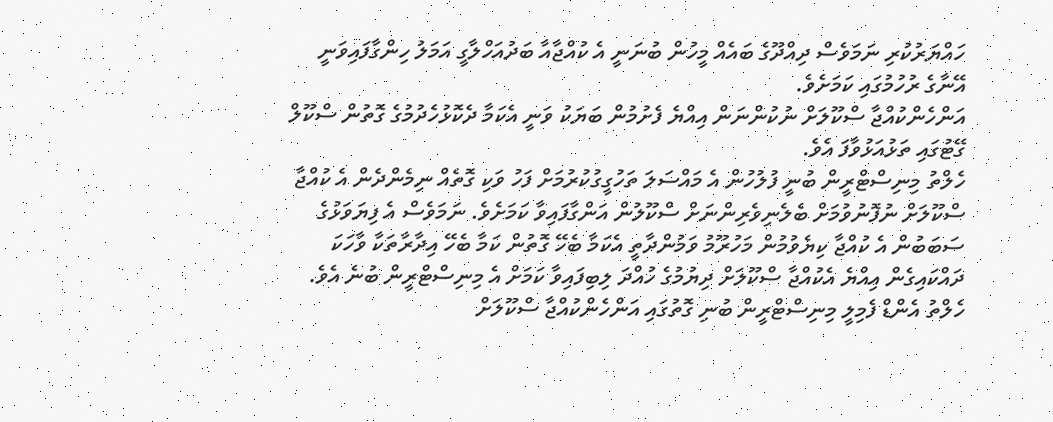ހައްޔަރުކުރި ނަމަވެސް ދިއްދޫގެ ބައެއް މީހުން ބުނަނީ އެ ކުއްޖާއާ ބަދުއަހްލާގީ އަމަލު ހިންގާފައިވަނީ އޭނާގެ ރުހުމުގައި ކަމަށެވެ.
އަންހެންކުއްޖާ ސްކޫލަށް ނުކުންނަން އިއްޔެ ފެށުމުން ބަޔަކު ވަނީ އެކަމާ ދެކޮޅުހެދުމުގެ ގޮތުން ސްކޫލް ގޭޓުގައި ތަޅުއަޅުވާފަ އެވެ.
ހެލްތު މިނިސްޓްރީން ބުނީ ފުލުހުން އެ މައްސަލަ ތަހުގީގުކުރުމަށް ފަހު ވަކި ގޮތެއް ނިމެންދެން އެ ކުއްޖާ ސްކޫލަށް ނުފޮނުވުމަށް ބެލެނިވެރިންނަށް ސްކޫލުން އަންގާފައިވާ ކަމަށެވެ. ނަމަވެސް އެ ފިޔަވަޅުގެ ސަބަބުން އެ ކުއްޖާ ކިޔެވުމުން މަހުރޫމު ވަމުންދާތީ އެކަމާ ބެހޭ ގޮތުން ކަމާ ބެހޭ އިދާރާތަކާ ވާހަކަ ދައްކައިގެން އިއްޔެ އެކުއްޖާ ސްކޫލަށް ދިޔުމުގެ ހުއްދަ ލިބިފައިވާ ކަމަށް އެ މިނިސްޓްރީން ބުނެ އެވެ.
ހެލްތު އެންޑް ފެމިލީ މިނިސްޓްރީން ބުނި ގޮތުގައި އަންހެންކުއްޖާ ސްކޫލަށް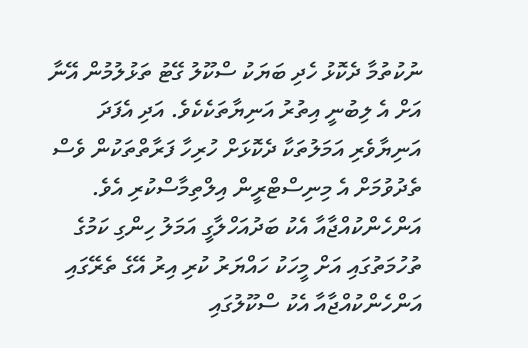ނުކުތުމާ ދެކޮޅު ހެދި ބަޔަކު ސްކޫލު ގޭޓު ތަޅުލުމުން އޭނާ އަށް އެ ލިބުނީ އިތުރު އަނިޔާތަކެކެވެ. އަދި އެފަދަ އަނިޔާވެރި އަމަލުތަކާ ދެކޮޅަށް ހުރިހާ ފަރާތްތަކުން ވެސް ތެދުވުމަށް އެ މިނިސްޓްރީން އިލްތިމާސްކުރި އެވެ.
އަންހެންކުއްޖާއާ އެކު ބަދުއަހްލާގީ އަމަލު ހިންގި ކަމުގެ ތުހުމަތުގައި އަށް މީހަކު ހައްޔަރު ކުރި އިރު އޭގެ ތެރޭގައި އަންހެންކުއްޖާއާ އެކު ސްކޫލުގައި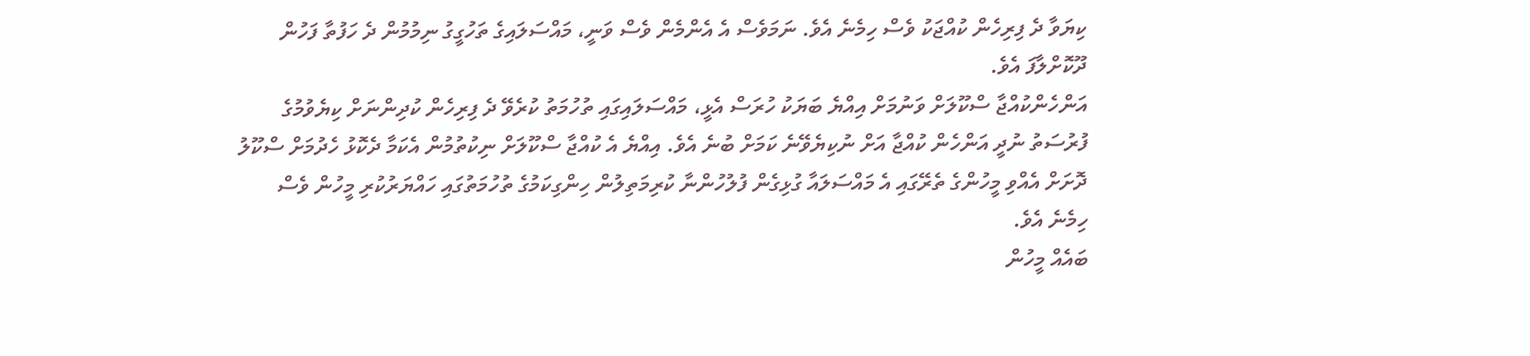ކިޔަވާ ދެ ފިރިހެން ކުއްޖަކު ވެސް ހިމެނެ އެވެ. ނަމަވެސް އެ އެންމެން ވެސް ވަނީ، މައްސަލައިގެ ތަހުގީގު ނިމުމުން ދެ ހަފުތާ ފަހުން ދޫކޮށްލާފަ އެވެ.
އަންހެންކުއްޖާ ސްކޫލަށް ވަނުމަށް އިއްޔެ ބަޔަކު ހުރަސް އެޅީ، މައްސަލައިގައި ތުހުމަތު ކުރެވޭ ދެ ފިރިހެން ކުދިންނަށް ކިޔެވުމުގެ ފުރުސަތު ނުދީ އަންހެން ކުއްޖާ އަށް ނުކިޔެވޭނެ ކަމަށް ބުނެ އެވެ. އިއްޔެ އެ ކުއްޖާ ސްކޫލަށް ނިކުތުމުން އެކަމާ ދެކޮޅު ހެދުމަށް ސްކޫލު ދޮށަށް އެއްވި މީހުންގެ ތެރޭގައި އެ މައްސަލައާ ގުޅިގެން ފުލުހުންނާ ކުރިމަތިލުން ހިންގިކަމުގެ ތުހުމަތުގައި ހައްޔަރުކުރި މީހުން ވެސް ހިމެނެ އެވެ.
ބައެއް މީހުން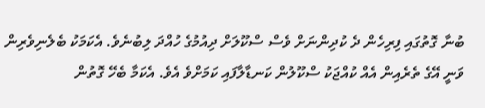ބުނާ ގޮތުގައި ފިރިހެން ދެ ކުދިންނަށް ވެސް ސްކޫލަށް ދިއުމުގެ ހުއްދަ ލިބުނެވެ. އެކަމަކު ބެލެނިވެރިން ވަނީ އޭގެ ތެރެއިން އެއް ކުއްޖަކު ސްކޫލުން ކަނޑާލާފައި ކަމަށްވެ އެވެ. އެކަމާ ބެހޭ ގޮތުން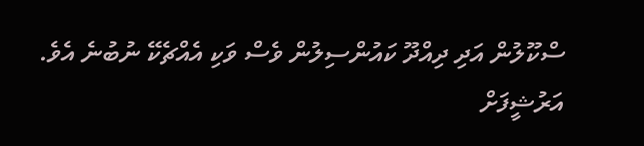ސްކޫލުން އަދި ދިއްދޫ ކައުންސިލުން ވެސް ވަކި އެއްޗެކޭ ނުބުނެ އެވެ.
އަރުޝީފަށް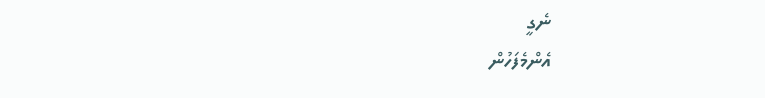ނެގީ
އެންމެފަހުން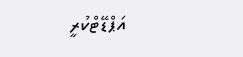އަޕްޑޭޓްކުރީ